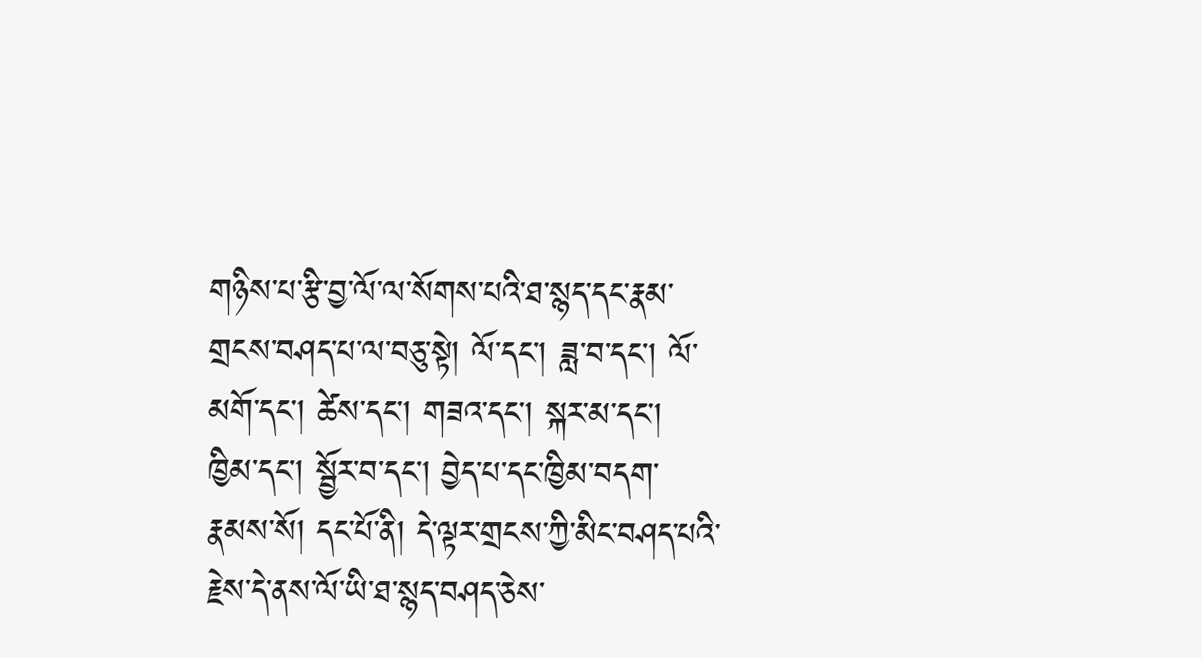གཉིས་པ་རྩི་བྱ་ལོ་ལ་སོགས་པའི་ཐ་སྙད་དང་རྣམ་གྲངས་བཤད་པ་ལ་བཅུ་སྟེ། ལོ་དང་། ཟླ་བ་དང་། ལོ་མགོ་དང་། ཚེས་དང་། གཟའ་དང་། སྐར་མ་དང་། ཁྱིམ་དང་། སྦྱོར་བ་དང་། བྱེད་པ་དང་ཁྱིམ་བདག་རྣམས་སོ། དང་པོ་ནི། དེ་ལྟར་གྲངས་ཀྱི་མིང་བཤད་པའི་རྗེས་དེ་ནས་ལོ་ཡི་ཐ་སྙད་བཤད་ཅེས་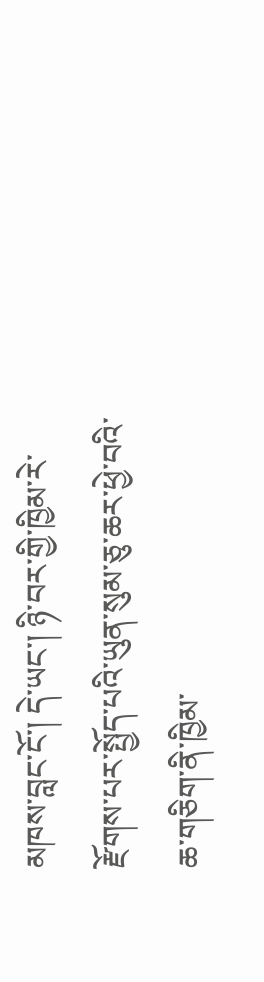མཁས་བླང་ངོ་། དེ་ཡང་། ཉི་བར་གྱི་ཁྱིམ་རེ་རྫོགས་པར་སྤྱོད་པའི་ཡུན་སུམ་ཅུ་ཆར་ཕྱེ་བའི་ཆ་གཅིག་ནི་ཁྱིམ་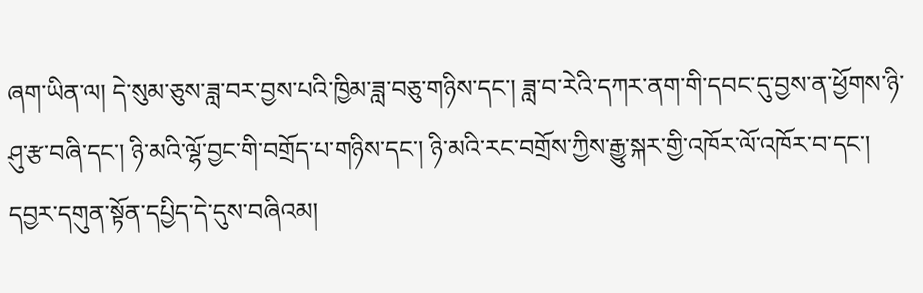ཞག་ཡིན་ལ། དེ་སུམ་ཅུས་ཟླ་བར་བྱས་པའི་ཁྱིམ་ཟླ་བཅུ་གཉིས་དང་། ཟླ་བ་རེའི་དཀར་ནག་གི་དབང་དུ་བྱས་ན་ཕྱོགས་ཉི་ཤུ་རྩ་བཞི་དང་། ཉི་མའི་ལྷོ་བྱང་གི་བགྲོད་པ་གཉིས་དང་། ཉི་མའི་རང་བགྲོས་ཀྱིས་རྒྱུ་སྐར་གྱི་འཁོར་ལོ་འཁོར་བ་དང་། དབྱར་དགུན་སྟོན་དཔྱིད་དེ་དུས་བཞིའམ།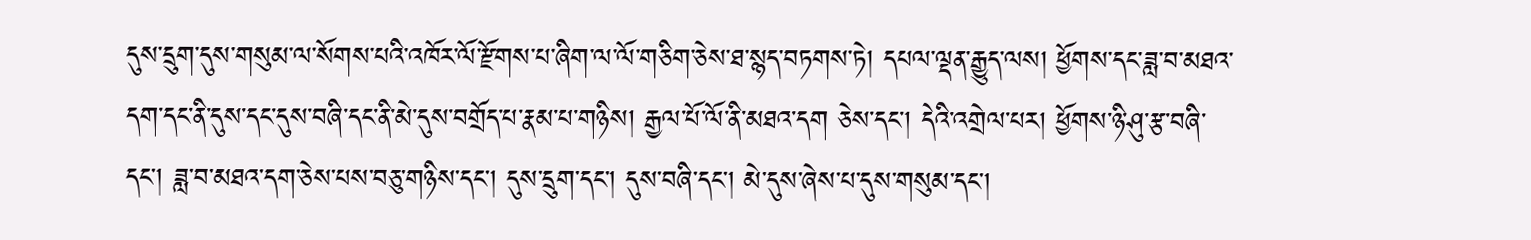དུས་དྲུག་དུས་གསུམ་ལ་སོགས་པའི་འཁོར་ལོ་རྫོགས་པ་ཞིག་ལ་ལོ་གཅིག་ཅེས་ཐ་སྙད་བཏགས་ཏེ། དཔལ་ལྡན་རྒྱུད་ལས། ཕྱོགས་དང་ཟླ་བ་མཐའ་དག་དང་ནི་དུས་དང་དུས་བཞི་དང་ནི་མེ་དུས་བགྲོད་པ་རྣམ་པ་གཉིས། རྒྱལ་པོ་ལོ་ནི་མཐའ་དག ཅེས་དང་། དེའི་འགྲེལ་པར། ཕྱོགས་ཉི་ཤུ་རྩ་བཞི་དང་། ཟླ་བ་མཐའ་དག་ཅེས་པས་བཅུ་གཉིས་དང་། དུས་དྲུག་དང་། དུས་བཞི་དང་། མེ་དུས་ཞེས་པ་དུས་གསུམ་དང་།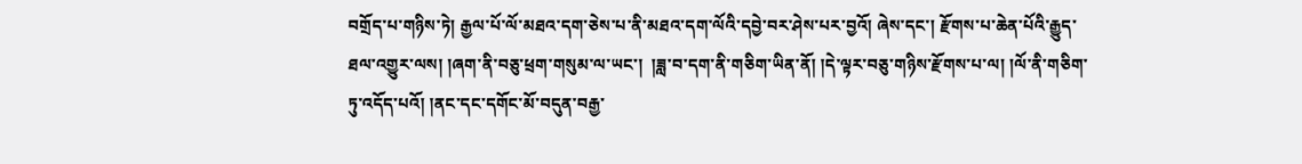བགྲོད་པ་གཉིས་ཏེ། རྒྱལ་པོ་ལོ་མཐའ་དག་ཅེས་པ་ནི་མཐའ་དག་ལོའི་དབྱེ་བར་ཤེས་པར་བྱའོ། ཞེས་དང་། རྫོགས་པ་ཆེན་པོའི་རྒྱུད་ཐལ་འགྱུར་ལས། །ཞག་ནི་བཅུ་ཕྲག་གསུམ་ལ་ཡང་།  །ཟླ་བ་དག་ནི་གཅིག་ཡིན་ནོ། །དེ་ལྟར་བཅུ་གཉིས་རྫོགས་པ་ལ། །ལོ་ནི་གཅིག་ཏུ་འདོད་པའོ། །ནང་དང་དགོང་མོ་བདུན་བརྒྱ་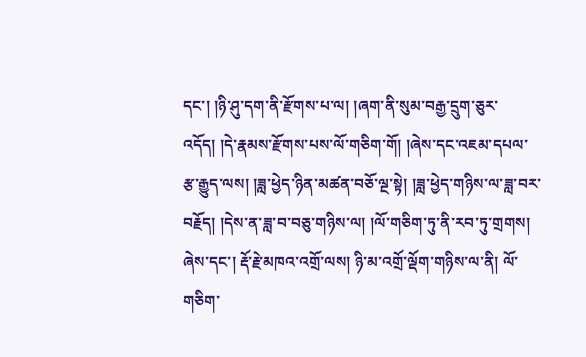དང་། །ཉི་ཤུ་དག་ནི་རྫོགས་པ་ལ། །ཞག་ནི་སུམ་བརྒྱ་དྲུག་ཅུར་འདོད། །དེ་རྣམས་རྫོགས་པས་ལོ་གཅིག་གོ། །ཞེས་དང་འཇམ་དཔལ་རྩ་རྒྱུད་ལས། །ཟླ་ཕྱེད་ཉིན་མཚན་བཅོ་ལྔ་སྟེ། །ཟླ་ཕྱེད་གཉིས་ལ་ཟླ་བར་བརྗོད། །དེས་ན་ཟླ་བ་བཅུ་གཉིས་ལ། །ལོ་གཅིག་ཏུ་ནི་རབ་ཏུ་གྲགས། ཞེས་དང་། རྡོ་རྗེ་མཁའ་འགྲོ་ལས། ཉི་མ་འགྲོ་ལྡོག་གཉིས་ལ་ནི། ལོ་གཅིག་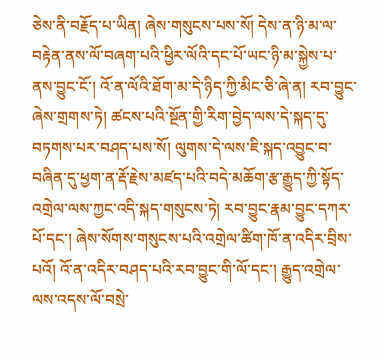ཅེས་ནི་བརྗོད་པ་ཡིན། ཞེས་གསུངས་པས་སོ། དེས་ན་ཉི་མ་ལ་བརྟེན་ནས་ལོ་བཞག་པའི་ཕྱིར་ལོའི་དང་པོ་ཡང་ཉི་མ་སྐྱེས་པ་ནས་བྱུང་ངོ་། འོ་ན་ལོའི་ཐོག་མ་དེ་ཉིད་ཀྱི་མིང་ཅི་ཞེ་ན། རབ་བྱུང་ཞེས་གྲགས་ཏེ། ཚངས་པའི་སྔོན་གྱི་རིག་བྱེད་ལས་དེ་སྐད་དུ་བཏགས་པར་བཤད་པས་སོ། ལུགས་དེ་ལས་ཇི་སྐད་འབྱུང་བ་བཞིན་དུ་ཕྱག་ན་རྡོ་རྗེས་མཛད་པའི་བདེ་མཆོག་རྩ་རྒྱུད་ཀྱི་སྟོད་འགྲེལ་ལས་ཀྱང་འདི་སྐད་གསུངས་ཏེ། རབ་བྱུང་རྣམ་བྱུང་དཀར་པོ་དང་། ཞེས་སོགས་གསུངས་པའི་འགྲེལ་ཚིག་ཁོ་ན་འདིར་བྲིས་པའོ། འོ་ན་འདིར་བཤད་པའི་རབ་བྱུང་གི་ལོ་དང་། རྒྱུད་འགྲེལ་ལས་འདས་ལོ་བསྲེ་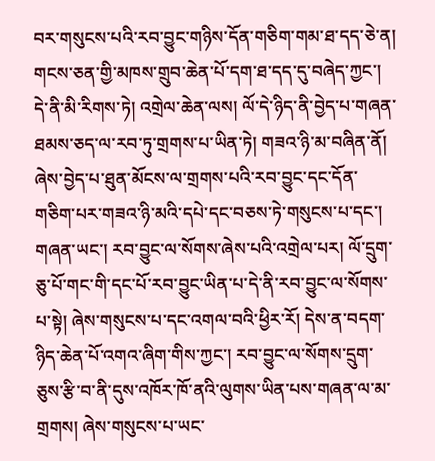བར་གསུངས་པའི་རབ་བྱུང་གཉིས་དོན་གཅིག་གམ་ཐ་དད་ཅེ་ན། གངས་ཅན་གྱི་མཁས་གྲུབ་ཆེན་པོ་དག་ཐ་དད་དུ་བཞེད་ཀྱང་། དེ་ནི་མི་རིགས་ཏེ། འགྲེལ་ཆེན་ལས། ལོ་དེ་ཉིད་ནི་བྱེད་པ་གཞན་ཐམས་ཅད་ལ་རབ་ཏུ་གྲགས་པ་ཡིན་ཏེ། གཟའ་ཉི་མ་བཞིན་ནོ། ཞེས་བྱེད་པ་ཐུན་མོངས་ལ་གྲགས་པའི་རབ་བྱུང་དང་དོན་གཅིག་པར་གཟའ་ཉི་མའི་དཔེ་དང་བཅས་ཏེ་གསུངས་པ་དང་། གཞན་ཡང་། རབ་བྱུང་ལ་སོགས་ཞེས་པའི་འགྲེལ་པར། ལོ་དྲུག་ཅུ་པོ་གང་གི་དང་པོ་རབ་བྱུང་ཡིན་པ་དེ་ནི་རབ་བྱུང་ལ་སོགས་པ་སྟེ། ཞེས་གསུངས་པ་དང་འགལ་བའི་ཕྱིར་རོ། དེས་ན་བདག་ཉིད་ཆེན་པོ་འགའ་ཞིག་གིས་ཀྱང་། རབ་བྱུང་ལ་སོགས་དྲུག་ཅུས་རྩི་བ་ནི་དུས་འཁོར་ཁོ་ནའི་ལུགས་ཡིན་པས་གཞན་ལ་མ་གྲགས། ཞེས་གསུངས་པ་ཡང་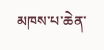མཁས་པ་ཆེན་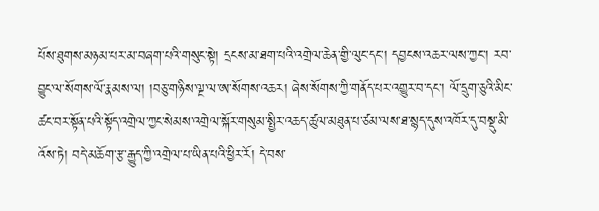པོས་ཐུགས་མཉམ་པར་མ་བཞག་པའི་གསུང་སྟེ། དྲངས་མ་ཐག་པའི་འགྲེལ་ཆེན་གྱི་ལུང་དང་། དབྱངས་འཆར་ལས་ཀྱང་། རབ་བྱུང་ལ་སོགས་ལོ་རྣམས་ལ། །བཅུ་གཉིས་ལྔ་ལ་ཨ་སོགས་འཆར། ཞེས་སོགས་ཀྱི་གནོད་པར་འགྱུར་བ་དང་། ལོ་དྲུག་ཅུའི་མིང་ཚང་བར་སྟོན་པའི་སྟོད་འགྲེལ་ཀྱང་སེམས་འགྲེལ་སྐོར་གསུམ་སྤྱིར་འཆད་ཚུལ་མཐུན་པ་ཙམ་ལས་ཐ་སྙད་དུས་འཁོར་དུ་བསྡུ་མི་འོས་ཏེ། བདེ་མཆོག་རྩ་རྒྱུད་ཀྱི་འགྲེལ་པ་ཡིན་པའི་ཕྱིར་རོ། དེ་བས་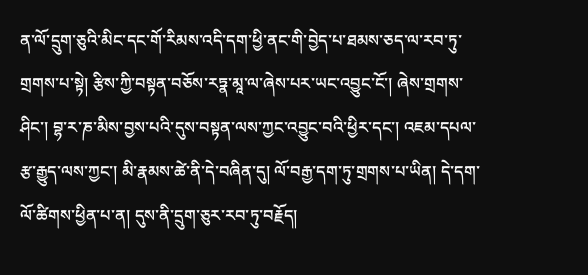ན་ལོ་དྲུག་ཅུའི་མིང་དང་གོ་རིམས་འདི་དག་ཕྱི་ནང་གི་བྱེད་པ་ཐམས་ཅད་ལ་རབ་ཏུ་གྲགས་པ་སྟེ། རྩིས་ཀྱི་བསྟན་བཅོས་རཏྣ་མཱ་ལ་ཞེས་པར་ཡང་འབྱུང་ངོ་། ཞེས་གྲགས་ཤིང་། བྷ་ར་ཎ་མིས་བྱས་པའི་དུས་བསྟན་ལས་ཀྱང་འབྱུང་བའི་ཕྱིར་དང་། འཇམ་དཔལ་རྩ་རྒྱུད་ལས་ཀྱང་། མི་རྣམས་ཚེ་ནི་དེ་བཞིན་དུ། ལོ་བརྒྱ་དག་ཏུ་གྲགས་པ་ཡིན། དེ་དག་ལོ་ཚིགས་ཕྱིན་པ་ན། དུས་ནི་དྲུག་ཅུར་རབ་ཏུ་བརྗོད།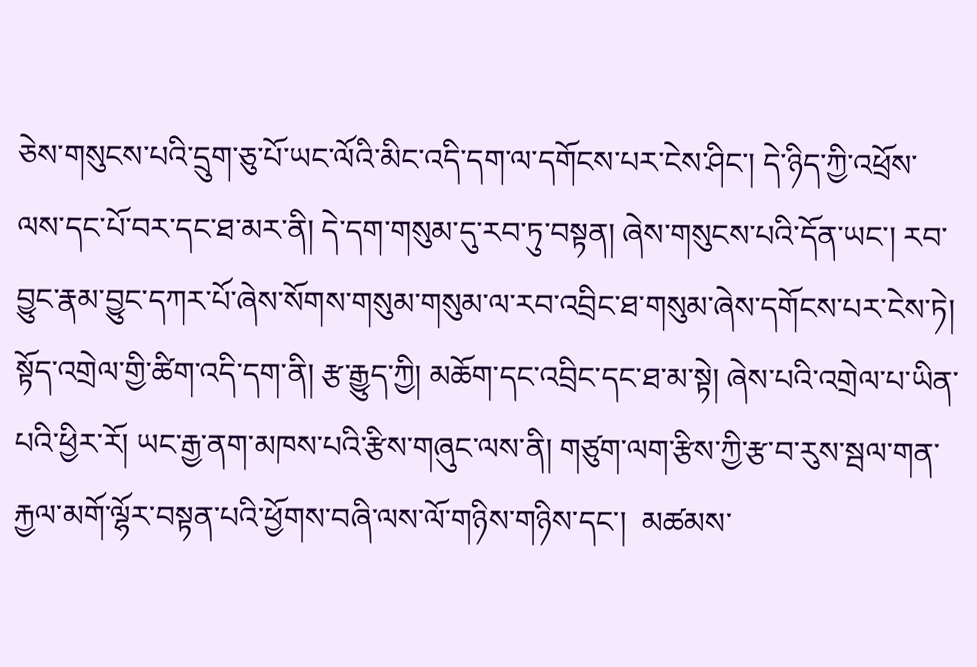ཅེས་གསུངས་པའི་དྲུག་ཅུ་པོ་ཡང་ལོའི་མིང་འདི་དག་ལ་དགོངས་པར་ངེས་ཤིང་། དེ་ཉིད་ཀྱི་འཕྲོས་ལས་དང་པོ་བར་དང་ཐ་མར་ནི། དེ་དག་གསུམ་དུ་རབ་ཏུ་བསྟན། ཞེས་གསུངས་པའི་དོན་ཡང་། རབ་བྱུང་རྣམ་བྱུང་དཀར་པོ་ཞེས་སོགས་གསུམ་གསུམ་ལ་རབ་འབྲིང་ཐ་གསུམ་ཞེས་དགོངས་པར་ངེས་ཏེ། སྟོད་འགྲེལ་གྱི་ཚིག་འདི་དག་ནི། རྩ་རྒྱུད་ཀྱི། མཆོག་དང་འབྲིང་དང་ཐ་མ་སྟེ། ཞེས་པའི་འགྲེལ་པ་ཡིན་པའི་ཕྱིར་རོ། ཡང་རྒྱ་ནག་མཁས་པའི་རྩིས་གཞུང་ལས་ནི། གཙུག་ལག་རྩིས་ཀྱི་རྩ་བ་རུས་སྦལ་གན་རྐྱལ་མགོ་ལྷོར་བསྟན་པའི་ཕྱོགས་བཞི་ལས་ལོ་གཉིས་གཉིས་དང་།  མཚམས་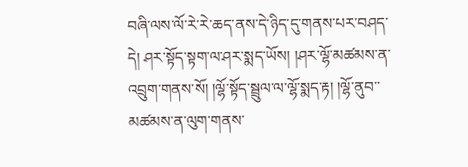བཞི་ལས་ལོ་རེ་རེ་ཆད་ནས་དེ་ཉིད་དུ་གནས་པར་བཤད་དེ། ཤར་སྟོད་སྟག་ལ་ཤར་སྨད་ཡོས། །ཤར་ལྷོ་མཚམས་ན་འབྲུག་གནས་སོ། །ལྷོ་སྟོད་སྦྲུལ་ལ་ལྷོ་སྨད་རྟ། །ལྷོ་ནུབ་་མཚམས་ན་ལུག་གནས་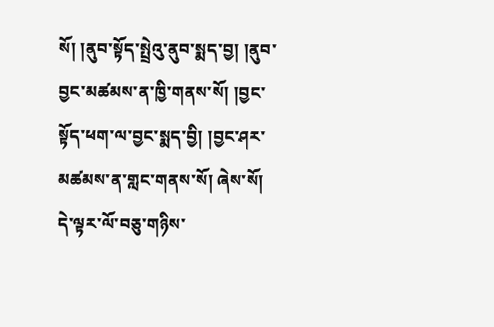སོ། །ནུབ་སྟོད་སྤྲེའུ་ནུབ་སྨད་བྱ། །ནུབ་བྱང་མཚམས་ན་ཁྱི་གནས་སོ། །བྱང་སྟོད་ཕག་ལ་བྱང་སྨད་བྱི། །བྱང་ཤར་མཚམས་ན་གླང་གནས་སོ། ཞེས་སོ། དེ་ལྟར་ལོ་བཅུ་གཉིས་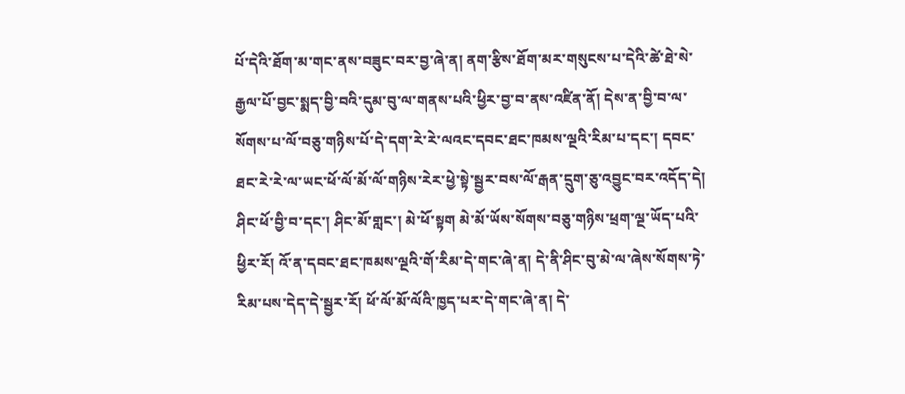པོ་དེའི་ཐོག་མ་གང་ནས་བཟུང་བར་བྱ་ཞེ་ན། ནག་རྩིས་ཐོག་མར་གསུངས་པ་དེའི་ཚེ་ཐེ་སེ་རྒྱལ་པོ་བྱང་སྨད་བྱི་བའི་དུམ་བུ་ལ་གནས་པའི་ཕྱིར་བྱ་བ་ནས་འཛིན་ནོ། དེས་ན་བྱི་བ་ལ་སོགས་པ་ལོ་བཅུ་གཉིས་པོ་དེ་དག་རེ་རེ་ལའང་དབང་ཐང་ཁམས་ལྔའི་རིམ་པ་དང་། དབང་ཐང་རེ་རེ་ལ་ཡང་ཕོ་ལོ་མོ་ལོ་གཉིས་རེར་ཕྱེ་སྟེ་སྦྱར་བས་ལོ་རྒན་དྲུག་ཅུ་འབྱུང་བར་འདོད་དེ། ཤིང་ཕོ་བྱི་བ་དང་། ཤིང་མོ་གླང་། མེ་ཕོ་སྟག མེ་མོ་ཡོས་སོགས་བཅུ་གཉིས་ཕྲག་ལྔ་ཡོད་པའི་ཕྱིར་རོ། འོ་ན་དབང་ཐང་ཁམས་ལྔའི་གོ་རིམ་དེ་གང་ཞེ་ན། དེ་ནི་ཤིང་བུ་མེ་ལ་ཞེས་སོགས་ཏེ་རིམ་པས་དེད་དེ་སྦྱར་རོ། ཕོ་ལོ་མོ་ལོའི་ཁྱད་པར་དེ་གང་ཞེ་ན། དེ་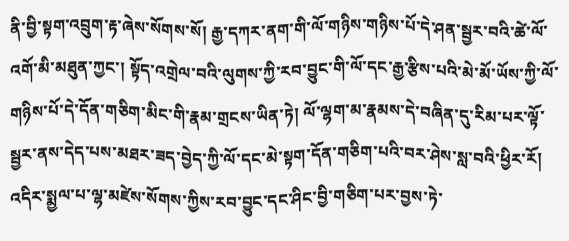ནི་བྱི་སྟག་འབྲུག་རྟ་ཞེས་སོགས་སོ། རྒྱ་དཀར་ནག་གི་ལོ་གཉིས་གཉིས་པོ་དེ་ཤན་སྦྱར་བའི་ཚེ་ལོ་འགོ་མི་མཐུན་ཀྱང་། སྟོད་འགྲེལ་བའི་ལུགས་ཀྱི་རབ་བྱུང་གི་ལོ་དང་རྒྱ་རྩིས་པའི་མེ་མོ་ཡོས་ཀྱི་ལོ་གཉིས་པོ་དེ་དོན་གཅིག་མིང་གི་རྣམ་གྲངས་ཡིན་ཏེ། ལོ་ལྷག་མ་རྣམས་དེ་བཞིན་དུ་རིམ་པར་ལྟོ་སྦྱར་ནས་དེད་པས་མཐར་ཟད་བྱེད་ཀྱི་ལོ་དང་མེ་སྟག་དོན་གཅིག་པའི་བར་ཤེས་སླ་བའི་ཕྱིར་རོ། འདིར་སྨྱལ་པ་ལྷ་མཛེས་སོགས་ཀྱིས་རབ་བྱུང་དང་ཤིང་བྱི་གཅིག་པར་བྱས་ཏེ་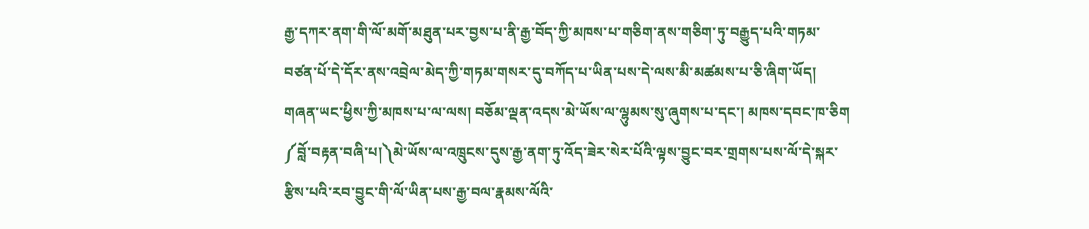རྒྱ་དཀར་ནག་གི་ལོ་མགོ་མཐུན་པར་བྱས་པ་ནི་རྒྱ་བོད་ཀྱི་མཁས་པ་གཅིག་ནས་གཅིག་ཏུ་བརྒྱུད་པའི་གཏམ་བཙན་པོ་དེ་དོར་ནས་འབྲེལ་མེད་ཀྱི་གཏམ་གསར་དུ་བཀོད་པ་ཡིན་པས་དེ་ལས་མི་མཚམས་པ་ཅི་ཞིག་ཡོད། གཞན་ཡང་ཕྱིས་ཀྱི་མཁས་པ་ལ་ལས། བཅོམ་ལྡན་འདས་མེ་ཡོས་ལ་ལྷུམས་སུ་ཞུགས་པ་དང་། མཁས་དབང་ཁ་ཅིག ༼བློ་བརྟན་བཞི་པ།༽མེ་ཡོས་ལ་འཁྲུངས་དུས་རྒྱ་ནག་ཏུ་འོད་ཟེར་སེར་པོའི་ལྟས་བྱུང་བར་གྲགས་པས་ལོ་དེ་སྐར་རྩིས་པའི་རབ་བྱུང་གི་ལོ་ཡིན་པས་རྒྱ་བལ་རྣམས་ལོའི་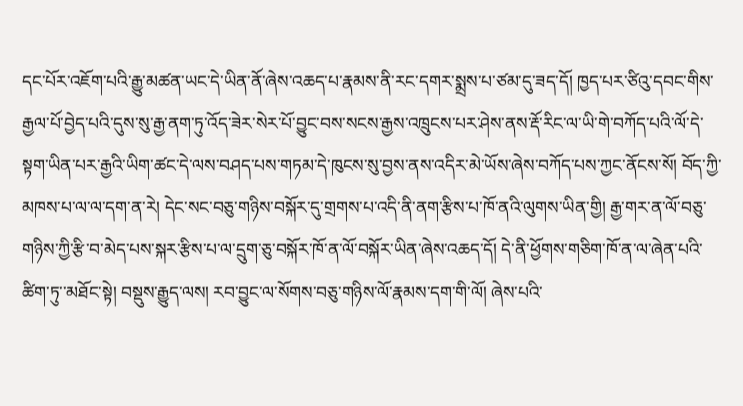དང་པོར་འཇོག་པའི་རྒྱུ་མཚན་ཡང་དེ་ཡིན་ནོ་ཞེས་འཆད་པ་རྣམས་ནི་རང་དགར་སྨྲས་པ་ཙམ་དུ་ཟད་དོ། ཁྱད་པར་ཙིའུ་དབང་གིས་རྒྱལ་པོ་བྱེད་པའི་དུས་སུ་རྒྱ་ནག་ཏུ་འོད་ཟེར་སེར་པོ་བྱུང་བས་སངས་རྒྱས་འཁྲུངས་པར་ཤེས་ནས་རྡོ་རིང་ལ་ཡི་གེ་བཀོད་པའི་ལོ་དེ་སྟག་ཡིན་པར་རྒྱའི་ཡིག་ཚང་དེ་ལས་བཤད་པས་གཏམ་དེ་ཁུངས་སུ་བྱས་ནས་འདིར་མེ་ཡོས་ཞེས་བཀོད་པས་ཀྱང་ནོངས་སོ། བོད་ཀྱི་མཁས་པ་ལ་ལ་དག་ན་རེ། དེང་སང་བཅུ་གཉིས་བསྐོར་དུ་གྲགས་པ་འདི་ནི་ནག་རྩིས་པ་ཁོ་ནའི་ལུགས་ཡིན་གྱི། རྒྱ་གར་ན་ལོ་བཅུ་གཉིས་ཀྱི་རྩི་བ་མེད་པས་སྐར་རྩིས་པ་ལ་དྲུག་ཅུ་བསྐོར་ཁོ་ན་ལོ་བསྐོར་ཡིན་ཞེས་འཆད་དོ། དེ་ནི་ཕྱོགས་གཅིག་ཁོ་ན་ལ་ཞེན་པའི་ཚིག་ཏུ་་མཐོང་སྟེ། བསྡུས་རྒྱུད་ལས། རབ་བྱུང་ལ་སོགས་བཅུ་གཉིས་ལོ་རྣམས་དག་གི་ལོ། ཞེས་པའི་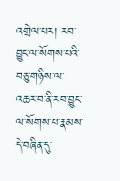འགྲེལ་པར། རབ་བྱུང་ལ་སོགས་པའི་བཅུ་གཉིས་ལ་འཆར་བ་ནི་རབ་བྱུང་ལ་སོགས་པ་རྣམས་དེ་བཞིན་དུ་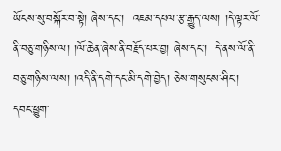ཡོངས་སུ་བསྐོར་བ་སྟེ། ཞེས་དང་།  འཇམ་དཔལ་རྩ་རྒྱུད་ལས། །དེ་ལྟར་ལོ་ནི་བཅུ་གཉིས་ལ། །ལོ་ཆེན་ཞེས་ནི་བརྗོད་པར་བྱ། ཞེས་དང་།  དེ་ནས་ལོ་ནི་བཅུ་གཉིས་ལས། །འདི་ནི་དགེ་དང་མི་དགེ་བྱེད། ཅེས་གསུངས་ཤིང་།  དབང་ཕྱུག་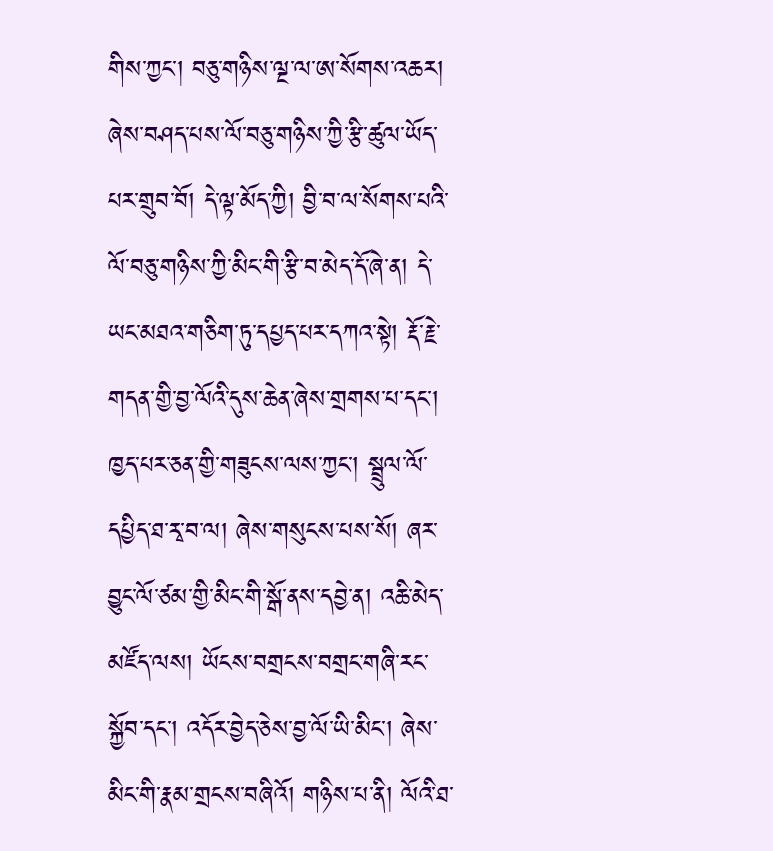གིས་ཀྱང་། བཅུ་གཉིས་ལྔ་ལ་ཨ་སོགས་འཆར། ཞེས་བཤད་པས་ལོ་བཅུ་གཉིས་ཀྱི་རྩི་ཚུལ་ཡོད་པར་གྲུབ་བོ། དེ་ལྟ་མོད་ཀྱི། བྱི་བ་ལ་སོགས་པའི་ལོ་བཅུ་གཉིས་ཀྱི་མིང་གི་རྩི་བ་མེད་དོ་ཞེ་ན། དེ་ཡང་མཐའ་གཅིག་ཏུ་དཔྱད་པར་དཀའ་སྟེ། རྡོ་རྗེ་གདན་གྱི་བྱ་ལོའི་དུས་ཆེན་ཞེས་གྲགས་པ་དང་།  ཁྱད་པར་ཅན་གྱི་གཟུངས་ལས་ཀྱང་། སྦྲུལ་ལོ་དཔྱིད་ཐ་རྭ་བ་ལ། ཞེས་གསུངས་པས་སོ། ཞར་བྱུང་ལོ་ཙམ་གྱི་མིང་གི་སྒོ་ནས་དབྱེ་ན། འཆི་མེད་མཛོད་ལས། ཡོངས་བགྲངས་བགྲང་གཞི་རང་སྐྱོབ་དང་། འདོར་བྱེད་ཅེས་བྱ་ལོ་ཡི་མིང་། ཞེས་མིང་གི་རྣམ་གྲངས་བཞིའོ། གཉིས་པ་ནི། ལོའི་ཐ་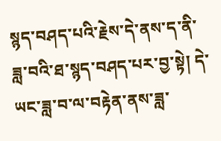སྙད་བཤད་པའི་རྗེས་དེ་ནས་ད་ནི་ཟླ་བའི་ཐ་སྙད་བཤད་པར་བྱ་སྟེ། དེ་ཡང་ཟླ་བ་ལ་བརྟེན་ནས་ཟླ་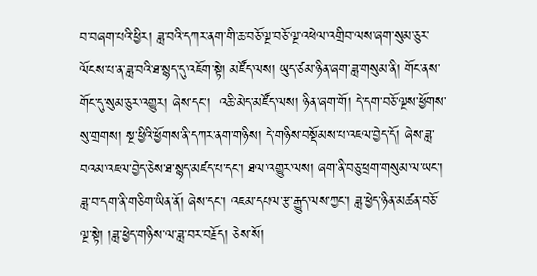བ་བཞག་པའི་ཕྱིར། ཟླ་བའི་དཀར་ནག་གི་ཆ་བཅོ་ལྔ་བཅོ་ལྔ་འཕེལ་འགྲིབ་ལས་ཞག་སུམ་ཅུར་ལོངས་པ་ན་ཟླ་བའི་ཐ་སྙད་དུ་འཇོག་སྟེ། མཛོད་ལས། ཡུད་ཙམ་ཉིན་ཞག་ཟླ་གསུམ་ནི། གོང་ནས་གོང་དུ་སུམ་ཅུར་འགྱུར། ཞེས་དང་།  འཆི་མེད་མཛོད་ལས། ཉིན་ཞག་གོ། དེ་དག་བཅོ་ལྔས་ཕྱོགས་སུ་གྲགས། སྔ་ཕྱིའི་ཕྱོགས་ནི་དཀར་ནག་གཉིས། དེ་གཉིས་བསྡོམས་པ་འཇལ་བྱེད་དོ། ཞེས་ཟླ་བའམ་འཇལ་བྱེད་ཅེས་ཐ་སྙད་མཛད་པ་དང་། ཐལ་འགྱུར་ལས། ཞག་ནི་བཅུ་ཕྲག་གསུམ་ལ་ཡང་།  ཟླ་བ་དག་ནི་གཅིག་ཡིན་ནོ། ཞེས་དང་། འཇམ་དཔལ་རྩ་རྒྱུད་ལས་ཀྱང་། ཟླ་ཕྱེད་ཉིན་མཚན་བཅོ་ལྔ་སྟེ། །ཟླ་ཕྱེད་གཉིས་ལ་ཟླ་བར་བརྗོད། ཅེས་སོ།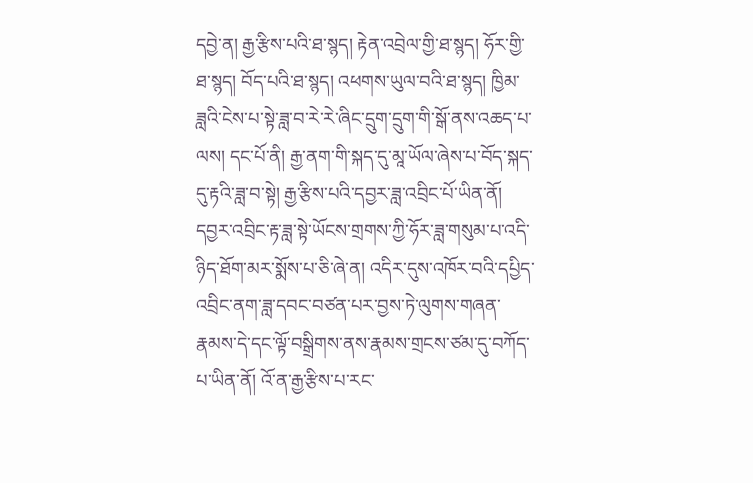དབྱེ་ན། རྒྱ་རྩིས་པའི་ཐ་སྙད། རྟེན་འབྲེལ་གྱི་ཐ་སྙད། ཧོར་གྱི་ཐ་སྙད། བོད་པའི་ཐ་སྙད། འཕགས་ཡུལ་བའི་ཐ་སྙད། ཁྱིམ་ཟླའི་ངེས་པ་སྟེ་ཟླ་བ་རེ་རེ་ཞིང་དྲུག་དྲུག་གི་སྒོ་ནས་འཆད་པ་ལས། དང་པོ་ནི། རྒྱ་ནག་གི་སྐད་དུ་མཱ་ཡོལ་ཞེས་པ་བོད་སྐད་དུ་རྟའི་ཟླ་བ་སྟེ། རྒྱ་རྩིས་པའི་དབྱར་ཟླ་འབྲིང་པོ་ཡིན་ནོ། དབྱར་འབྲིང་རྟ་ཟླ་སྟེ་ཡོངས་གྲགས་ཀྱི་ཧོར་ཟླ་གསུམ་པ་འདི་ཉིད་ཐོག་མར་སྨོས་པ་ཅི་ཞེ་ན། འདིར་དུས་འཁོར་བའི་དཔྱིད་འབྲིང་ནག་ཟླ་དབང་བཙན་པར་བྱས་ཏེ་ལུགས་གཞན་རྣམས་དེ་དང་ལྟོ་བསྒྲིགས་ནས་རྣམས་གྲངས་ཙམ་དུ་བཀོད་པ་ཡིན་ནོ། འོ་ན་རྒྱ་རྩིས་པ་རང་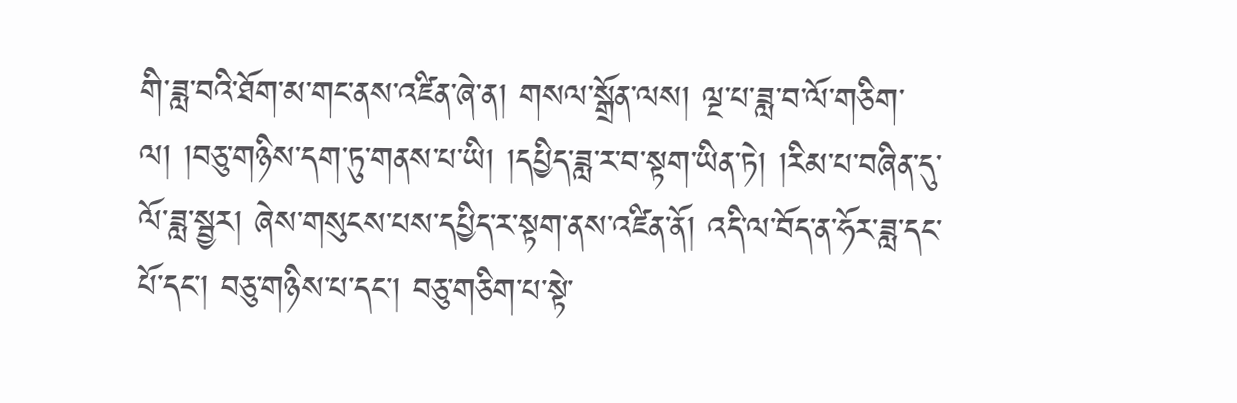གི་ཟླ་བའི་ཐོག་མ་གང་ནས་འཛིན་ཞེ་ན། གསལ་སྒྲོན་ལས། ལྔ་པ་ཟླ་བ་ལོ་གཅིག་ལ། །བཅུ་གཉིས་དག་ཏུ་གནས་པ་ཡི། །དཔྱིད་ཟླ་ར་བ་སྟག་ཡིན་ཏེ། །རིམ་པ་བཞིན་དུ་ལོ་ཟླ་སྦྱར། ཞེས་གསུངས་པས་དཔྱིད་ར་སྟག་ནས་འཛིན་ནོ། འདི་ལ་བོད་ན་ཧོར་ཟླ་དང་པོ་དང་། བཅུ་གཉིས་པ་དང་། བཅུ་གཅིག་པ་སྟེ་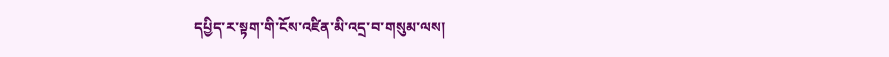དཔྱིད་ར་སྟག་གི་ངོས་འཛིན་མི་འདྲ་བ་གསུམ་ལས།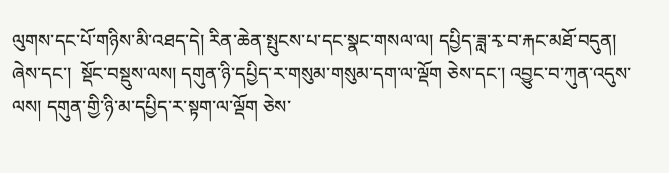ལུགས་དང་པོ་གཉིས་མི་འཐད་དེ། རིན་ཆེན་སྤུངས་པ་དང་སྣང་གསལ་ལ། དཔྱིད་ཟླ་རྭ་བ་རྐང་མཐོ་བདུན། ཞེས་དང་།  སྡོང་བསྡུས་ལས། དགུན་ཉི་དཔྱིད་ར་གསུམ་གསུམ་དག་ལ་ལྡོག ཅེས་དང་། འབྱུང་བ་ཀུན་འདུས་ལས། དགུན་གྱི་ཉི་མ་དཔྱིད་ར་སྟག་ལ་ལྡོག ཅེས་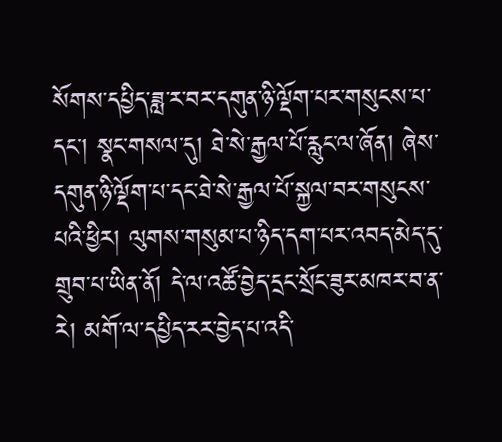སོགས་དཔྱིད་ཟླ་ར་བར་དགུན་ཉི་ལྡོག་པར་གསུངས་པ་དང་། སྣང་གསལ་དུ། ཐེ་སེ་རྒྱལ་པོ་རླུང་ལ་ཞོན། ཞེས་དགུན་ཉི་ལྡོག་པ་དང་ཐེ་སེ་རྒྱལ་པོ་སྐྱལ་བར་གསུངས་པའི་ཕྱིར། ལུགས་གསུམ་པ་ཉིད་དག་པར་འབད་མེད་དུ་གྲུབ་པ་ཡིན་ནོ། དེ་ལ་འཚོ་བྱེད་དྲང་སྲོང་ཟུར་མཁར་བ་ན་རེ། མགོ་ལ་དཔྱིད་རར་བྱེད་པ་འདི་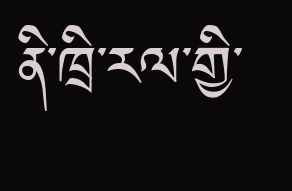ནི་ཁྲི་རལ་གྱི་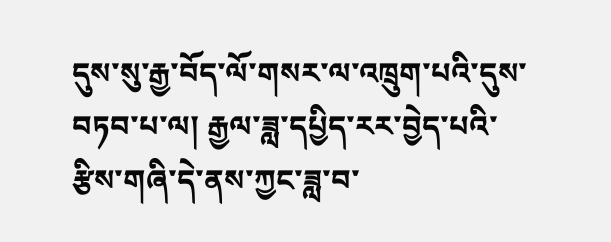དུས་སུ་རྒྱ་བོད་ལོ་གསར་ལ་འཁྲུག་པའི་དུས་བཏབ་པ་ལ། རྒྱལ་ཟླ་དཔྱིད་རར་བྱེད་པའི་རྩིས་གཞི་དེ་ནས་ཀྱང་ཟླ་བ་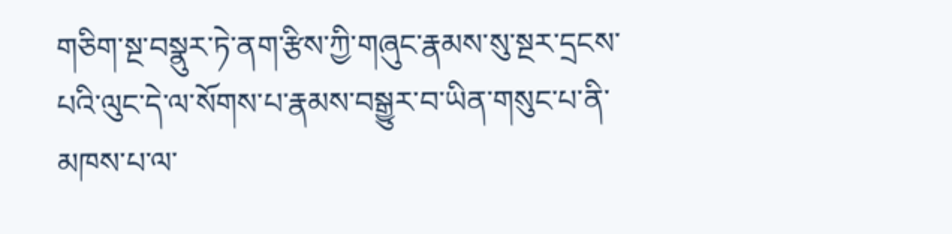གཅིག་སྔ་བསྣུར་ཏེ་ནག་རྩིས་ཀྱི་གཞུང་རྣམས་སུ་སྔར་དྲངས་པའི་ལུང་དེ་ལ་སོགས་པ་རྣམས་བསྒྱུར་བ་ཡིན་གསུང་པ་ནི་མཁས་པ་ལ་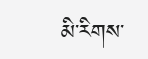མི་རིགས་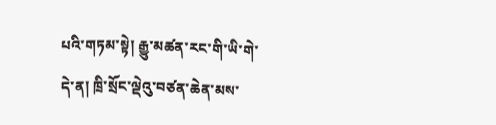པའི་གཏམ་སྟེ། རྒྱུ་མཚན་རང་གི་ཡི་གེ་དེ་ན། ཁྲི་སྲོང་ལྡེའུ་བཙན་ཆེན་མས་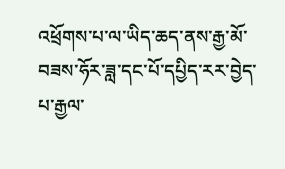འཕྲོགས་པ་ལ་ཡིད་ཆད་ནས་རྒྱ་མོ་བཟས་ཧོར་ཟླ་དང་པོ་དཔྱིད་རར་བྱེད་པ་རྒྱལ་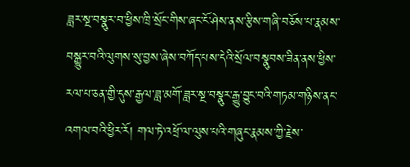ཟླར་སྔ་བསྣུར་བ་ཕྱིས་ཁྲི་སྲོང་གིས་ཞང་ངོ་ཤེས་ནས་རྩིས་གཞི་བཅོས་པ་རྣམས་བསྒྱུར་བའི་ལུགས་སུ་བྱས་ཞེས་བཀོད་པས་དེའི་སྲོལ་བསྣུབས་ཟིན་ནས་ཕྱིས་རལ་པ་ཅན་གྱི་དུས་རྒྱལ་ཟླ་མགོ་ཟླར་སྔ་བསྣུར་རྒྱུ་བྱུང་བའི་གཏམ་གཉིས་ནང་འགལ་བའི་ཕྱིར་རོ། གལ་ཏེ་འཕྲོ་ལ་ལུས་པའི་གཞུང་རྣམས་ཀྱི་རྗེས་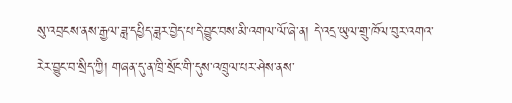སུ་འབྲངས་ནས་རྒྱལ་ཟླ་དཔྱིད་ཟླར་བྱེད་པ་དེ་བྱུང་བས་མི་འགལ་ལོ་ཞེ་ན། དེ་འདྲ་ཡུལ་གྲུ་ཁོལ་བུར་འགའ་རེར་བྱུང་བ་སྲིད་ཀྱི། གཞན་དུ་ན་ཁྲི་སྲོང་གི་དུས་འཁྲུལ་པར་ཤེས་ནས་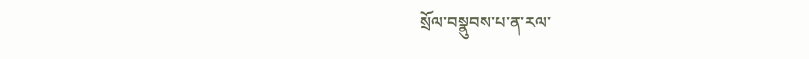སྲོལ་བསྣུབས་པ་ན་རལ་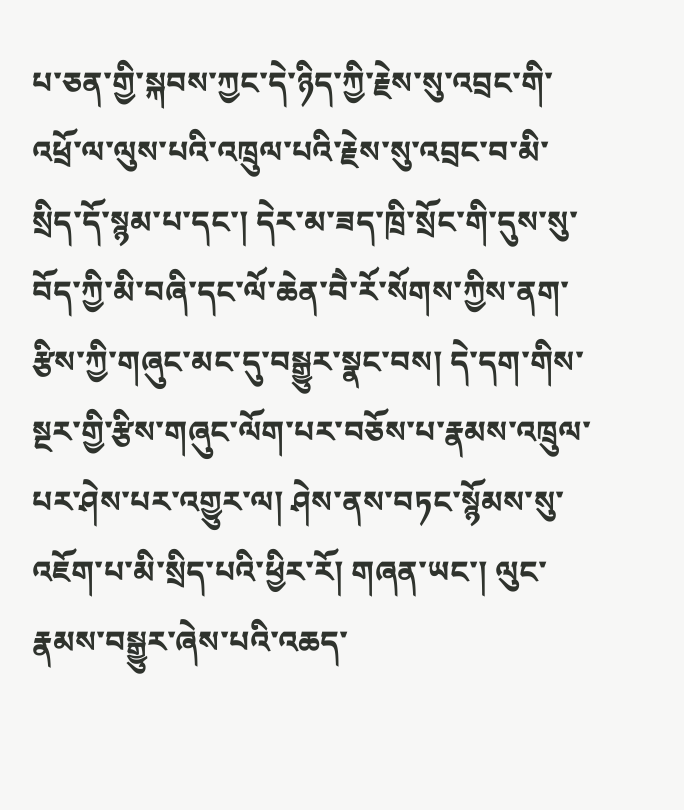པ་ཅན་གྱི་སྐབས་ཀྱང་དེ་ཉིད་ཀྱི་རྗེས་སུ་འབྲང་གི་འཕྲོ་ལ་ལུས་པའི་འཁྲུལ་པའི་རྗེས་སུ་འབྲང་བ་མི་སྲིད་དོ་སྙམ་པ་དང་། དེར་མ་ཟད་ཁྲི་སྲོང་གི་དུས་སུ་བོད་ཀྱི་མི་བཞི་དང་ལོ་ཆེན་བཻ་རོ་སོགས་ཀྱིས་ནག་རྩིས་ཀྱི་གཞུང་མང་དུ་བསྒྱུར་སྣང་བས། དེ་དག་གིས་སྔར་གྱི་རྩིས་གཞུང་ལོག་པར་བཅོས་པ་རྣམས་འཁྲུལ་པར་ཤེས་པར་འགྱུར་ལ། ཤེས་ནས་བཏང་སྙོམས་སུ་འཇོག་པ་མི་སྲིད་པའི་ཕྱིར་རོ། གཞན་ཡང་། ལུང་རྣམས་བསྒྱུར་ཞེས་པའི་འཆད་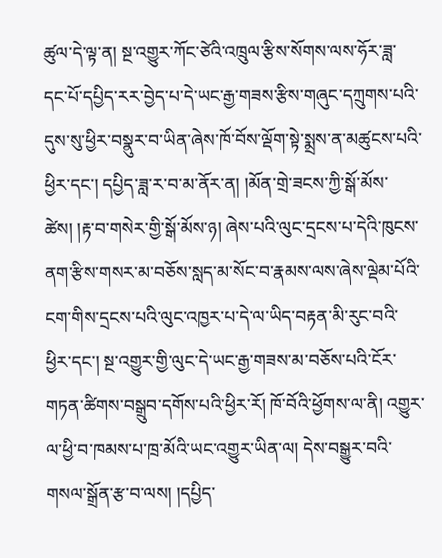ཚུལ་དེ་ལྟ་ན། སྔ་འགྱུར་ཀོང་ཙེའི་འཁྲུལ་རྩིས་སོགས་ལས་ཧོར་ཟླ་དང་པོ་དཔྱིད་རར་བྱེད་པ་དེ་ཡང་རྒྱ་གཟས་རྩིས་གཞུང་དཀྲུགས་པའི་དུས་སུ་ཕྱིར་བསྣུར་བ་ཡིན་ཞེས་ཁོ་བོས་ལྡོག་སྟེ་སྨྲས་ན་མཚུངས་པའི་ཕྱིར་དང་། དཔྱིད་ཟླ་ར་བ་མ་ནོར་ན། །མོན་གྲེ་ཟངས་ཀྱི་སྒོ་མོས་ཚེས། །རྟ་བ་གསེར་གྱི་སྒོ་མོས་ཉ། ཞེས་པའི་ལུང་དྲངས་པ་དེའི་ཁུངས་ནག་རྩིས་གསར་མ་བཅོས་སླད་མ་སོང་བ་རྣམས་ལས་ཞེས་ལྡེམ་པོའི་ངག་གིས་དྲངས་པའི་ལུང་འཁྱར་པ་དེ་ལ་ཡིད་བརྟན་མི་རུང་བའི་ཕྱིར་དང་། སྔ་འགྱུར་གྱི་ལུང་དེ་ཡང་རྒྱ་གཟས་མ་བཅོས་པའི་ངོར་གཏན་ཚིགས་བསྒྲུབ་དགོས་པའི་ཕྱིར་རོ། ཁོ་བོའི་ཕྱོགས་ལ་ནི། འགྱུར་ལ་ཕྱི་བ་ཁམས་པ་ཁྲ་མོའི་ཡང་འགྱུར་ཡིན་ལ། དེས་བསྒྱུར་བའི་གསལ་སྒྲོན་རྩ་བ་ལས། །དཔྱིད་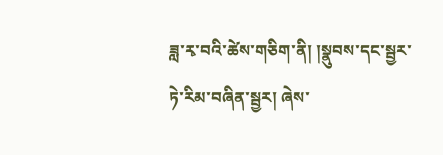ཟླ་རྭ་བའི་ཚེས་གཅིག་ནི། །སྣུབས་དང་སྦྱར་ཏེ་རིམ་བཞིན་སྦྱར། ཞེས་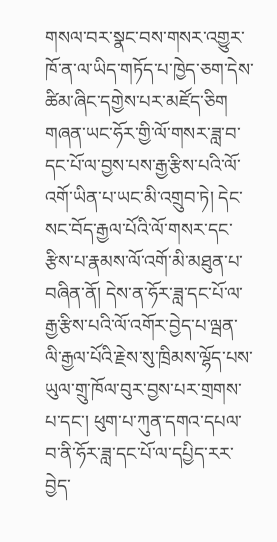གསལ་བར་སྣང་བས་གསར་འགྱུར་ཁོ་ན་ལ་ཡིད་གཏོད་པ་ཁྱེད་ཅག་དེས་ཚིམ་ཞིང་དགྱེས་པར་མཛོད་ཅིག གཞན་ཡང་ཧོར་གྱི་ལོ་གསར་ཟླ་བ་དང་པོ་ལ་བྱས་པས་རྒྱ་རྩིས་པའི་ལོ་འགོ་ཡིན་པ་ཡང་མི་འགྲུབ་ཏེ། དེང་སང་བོད་རྒྱལ་པོའི་ལོ་གསར་དང་རྩིས་པ་རྣམས་ལོ་འགོ་མི་མཐུན་པ་བཞིན་ནོ། དེས་ན་ཧོར་ཟླ་དང་པོ་ལ་རྒྱ་རྩིས་པའི་ལོ་འགོར་བྱེད་པ་ལྦན་ལི་རྒྱལ་པོའི་རྗེས་སུ་ཁྲིམས་ལྷོད་པས་ཡུལ་གྲུ་ཁོལ་བུར་བྱས་པར་གྲགས་པ་དང་། ཕུག་པ་ཀུན་དགའ་དཔལ་བ་ནི་ཧོར་ཟླ་དང་པོ་ལ་དཔྱིད་རར་བྱེད་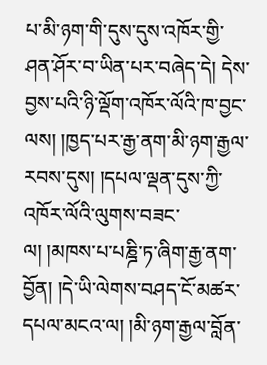པ་མི་ཉག་གི་དུས་དུས་འཁོར་གྱི་ཤན་ཤོར་བ་ཡིན་པར་བཞེད་དེ། དེས་བྱས་པའི་ཉི་ལྡོག་འཁོར་ལོའི་ཁ་བྱང་ལས། །ཁྱད་པར་རྒྱ་ནག་མི་ཉག་རྒྱལ་རབས་དུས། །དཔལ་ལྡན་དུས་ཀྱི་འཁོར་ལོའི་ལུགས་བཟང་ལ། །མཁས་པ་པཎྜི་ཏ་ཞིག་རྒྱ་ནག་བྱོན། །དེ་ཡི་ལེགས་བཤད་ངོ་མཚར་དཔལ་མངའ་ལ། །མི་ཉག་རྒྱལ་བློན་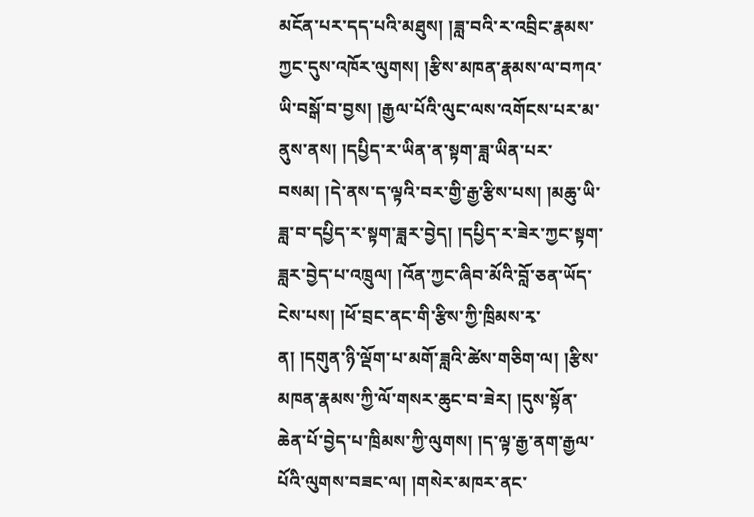མངོན་པར་དད་པའི་མཐུས། །ཟླ་བའི་ར་འབྲིང་རྣམས་ཀྱང་དུས་འཁོར་ལུགས། །རྩིས་མཁན་རྣམས་ལ་བཀའ་ཡི་བསྒོ་བ་བྱས། །རྒྱལ་པོའི་ལུང་ལས་འགོངས་པར་མ་ནུས་ནས། །དཔྱིད་ར་ཡིན་ན་སྟག་ཟླ་ཡིན་པར་བསམ། །དེ་ནས་ད་ལྟའི་བར་གྱི་རྒྱ་རྩིས་པས། །མཆུ་ཡི་ཟླ་བ་དཔྱིད་ར་སྟག་ཟླར་བྱེད། །དཔྱིད་ར་ཟེར་ཀྱང་སྟག་ཟླར་བྱེད་པ་འཁྲུལ། །འོན་ཀྱང་ཞིབ་མོའི་བློ་ཅན་ཡོད་ངེས་པས། །ཕོ་བྲང་ནང་གི་རྩིས་ཀྱི་ཁྲིམས་རྭ་ན། །དགུན་ཉི་ལྡོག་པ་མགོ་ཟླའི་ཚེས་གཅིག་ལ། །རྩིས་མཁན་རྣམས་ཀྱི་ལོ་གསར་ཆུང་བ་ཟེར། །དུས་སྟོན་ཆེན་པོ་བྱེད་པ་ཁྲིམས་ཀྱི་ལུགས། །ད་ལྟ་རྒྱ་ནག་རྒྱལ་པོའི་ལུགས་བཟང་ལ། །གསེར་མཁར་ནང་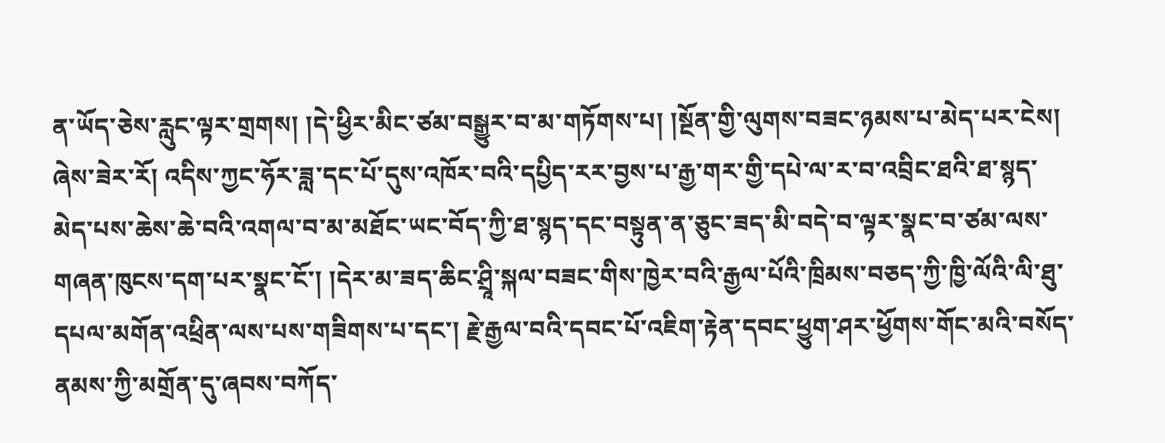ན་ཡོད་ཅེས་རླུང་ལྟར་གྲགས། །དེ་ཕྱིར་མིང་ཙམ་བསྒྱུར་བ་མ་གཏོགས་པ། །སྔོན་གྱི་ལུགས་བཟང་ཉམས་པ་མེད་པར་ངེས། ཞེས་ཟེར་རོ། འདིས་ཀྱང་ཧོར་ཟླ་དང་པོ་དུས་འཁོར་བའི་དཔྱིད་རར་བྱས་པ་རྒྱ་གར་གྱི་དཔེ་ལ་ར་བ་འབྲིང་ཐའི་ཐ་སྙད་མེད་པས་ཆེས་ཆེ་བའི་འགལ་བ་མ་མཐོང་ཡང་བོད་ཀྱི་ཐ་སྙད་དང་བསྟུན་ན་ཅུང་ཟད་མི་བདེ་བ་ལྟར་སྣང་བ་ཙམ་ལས་གཞན་ཁུངས་དག་པར་སྣང་ངོ་། །དེར་མ་ཟད་ཆིང་ཤྲཱི་སྐལ་བཟང་གིས་ཁྱེར་བའི་རྒྱལ་པོའི་ཁྲིམས་བཅད་ཀྱི་ཁྱི་ལོའི་ལི་ཐུ་དཔལ་མགོན་འཕྲིན་ལས་པས་གཟིགས་པ་དང་། རྗེ་རྒྱལ་བའི་དབང་པོ་འཇིག་རྟེན་དབང་ཕྱུག་ཤར་ཕྱོགས་གོང་མའི་བསོད་ནམས་ཀྱི་མགྲོན་དུ་ཞབས་བཀོད་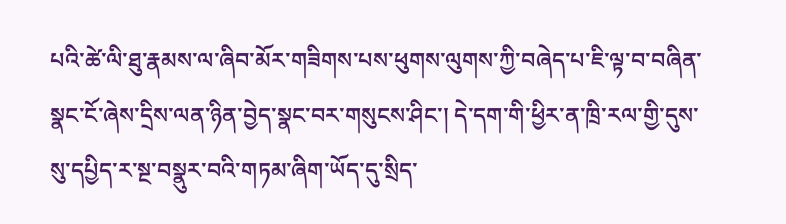པའི་ཚེ་ལི་ཐུ་རྣམས་ལ་ཞིབ་མོར་གཟིགས་པས་ཕུགས་ལུགས་ཀྱི་བཞེད་པ་ཇི་ལྟ་བ་བཞིན་སྣང་ངོ་ཞེས་དྲིས་ལན་ཉིན་བྱེད་སྣང་བར་གསུངས་ཤིང་། དེ་དག་གི་ཕྱིར་ན་ཁྲི་རལ་གྱི་དུས་སུ་དཔྱིད་ར་སྔ་བསྣུར་བའི་གཏམ་ཞིག་ཡོད་དུ་སྲིད་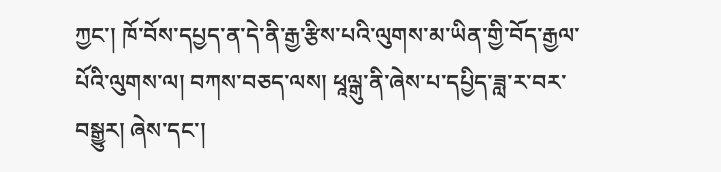ཀྱང་། ཁོ་བོས་དཔྱད་ན་དེ་ནི་རྒྱ་རྩིས་པའི་ལུགས་མ་ཡིན་གྱི་བོད་རྒྱལ་པོའི་ལུགས་ལ། བཀས་བཅད་ལས། ཕཱལྒུ་ནི་ཞེས་པ་དཔྱིད་ཟླ་ར་བར་བསྒྱུར། ཞེས་དང་།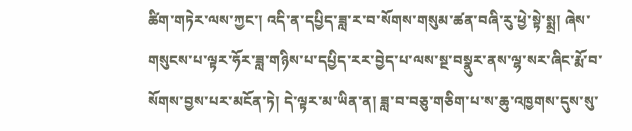ཚིག་གཏེར་ལས་ཀྱང་། འདི་ན་དཔྱིད་ཟླ་ར་བ་སོགས་གསུམ་ཚན་བཞི་རུ་ཕྱེ་སྟེ་སྨྲ། ཞེས་གསུངས་པ་ལྟར་ཧོར་ཟླ་གཉིས་པ་དཔྱིད་རར་བྱེད་པ་ལས་སྔ་བསྣུར་ནས་ལྷ་སར་ཞིང་རྨོ་བ་སོགས་བྱས་པར་མངོན་ཏེ། དེ་ལྟར་མ་ཡིན་ན། ཟླ་བ་བཅུ་གཅིག་པ་ས་ཆུ་འཁྱགས་དུས་སུ་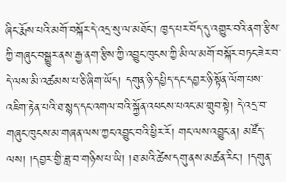ཞིང་རྨོས་པའི་མགོ་བསྐོར་དེ་འདྲ་སུ་ལ་མཐོང་། ཁྱད་པར་བོད་དུ་འགྱུར་བའི་ནག་རྩིས་ཀྱི་གཞུང་བསྒྱུར་ནས་རྒྱ་ནག་རྩིས་ཀྱི་འབྱུང་ཁུངས་ཀྱི་མི་ལ་མགོ་བསྐོར་བཏང་ཟེར་བ་དེ་ལས་མི་འཚམས་པ་ཅི་ཞིག་ཡོད། དགུན་ཉི་དཔྱིད་དང་དབྱར་ཉི་སྟོན་ལོག་པས་འཇིག་རྟེན་པའི་ཐ་སྙད་དང་འགལ་བའི་སྐྱོན་འཕངས་པའང་མ་གྲུབ་སྟེ། དེ་འདྲ་བ་གཞུང་ཁུངས་མ་གཞན་ལས་ཀྱང་འབྱུང་བའི་ཕྱིར་རོ། གང་ལས་འབྱུང་ན། མཛོད་ལས། །དབྱར་གྱི་ཟླ་བ་གཉིས་པ་ཡི། །ཐ་མའི་ཚེས་དགུ་ནས་མཚན་རིང་། །དགུན་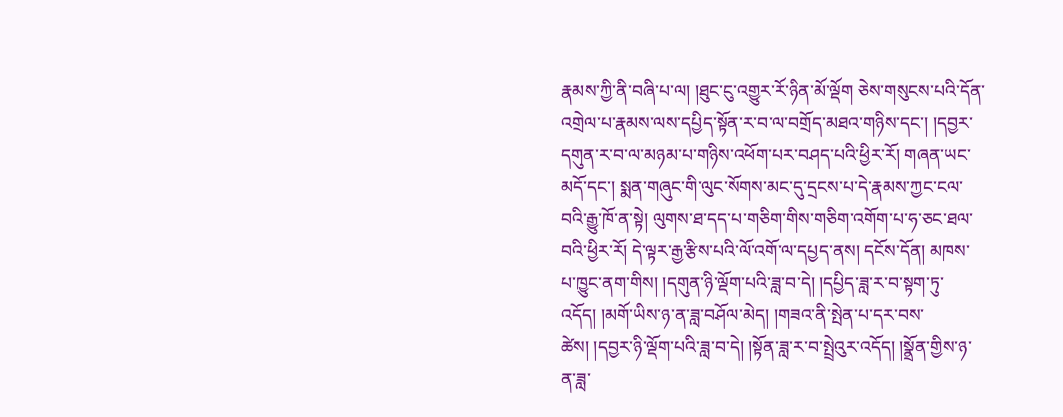རྣམས་ཀྱི་ནི་བཞི་པ་ལ། །ཐུང་ངུ་འགྱུར་རོ་ཉིན་མོ་ལྡོག ཅེས་གསུངས་པའི་དོན་འགྲེལ་པ་རྣམས་ལས་དཔྱིད་སྟོན་ར་བ་ལ་བགྲོད་མཐའ་གཉིས་དང་། །དབྱར་དགུན་ར་བ་ལ་མཉམ་པ་གཉིས་འཕོག་པར་བཤད་པའི་ཕྱིར་རོ། གཞན་ཡང་མདོ་དང་། སྨན་གཞུང་གི་ལུང་སོགས་མང་དུ་དྲངས་པ་དེ་རྣམས་ཀྱང་ངལ་བའི་རྒྱུ་ཁོ་ན་སྟེ། ལུགས་ཐ་དད་པ་གཅིག་གིས་གཅིག་འགོག་པ་ཧ་ཅང་ཐལ་བའི་ཕྱིར་རོ། དེ་ལྟར་རྒྱ་རྩིས་པའི་ལོ་འགོ་ལ་དཔྱད་ནས། དངོས་དོན། མཁས་པ་ཁྱུང་ནག་གིས། །དགུན་ཉི་ལྡོག་པའི་ཟླ་བ་དེ། །དཔྱིད་ཟླ་ར་བ་སྟག་ཏུ་འདོད། །མགོ་ཡིས་ཉ་ན་ཟླ་བཤོལ་མེད། །གཟའ་ནི་སྤེན་པ་དར་བས་ཚེས། །དབྱར་ཉི་ལྡོག་པའི་ཟླ་བ་དེ། །སྟོན་ཟླ་ར་བ་སྤྲེའུར་འདོད། །སྣྲོན་གྱིས་ཉ་ན་ཟླ་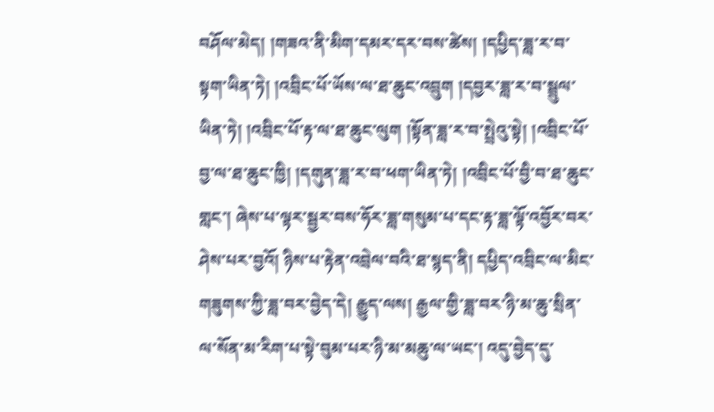བཤོལ་མེད། །གཟའ་ནི་མིག་དམར་དར་བས་ཚེས། །དཔྱིད་ཟླ་ར་བ་སྟག་ཡིན་ཏེ། །འབྲིང་པོ་ཡོས་ལ་ཐ་ཆུང་འབྲུག །དབྱར་ཟླ་ར་བ་སྦྲུལ་ཡིན་ཏེ། །འབྲིང་པོ་རྟ་ལ་ཐ་ཆུང་ལུག །སྟོན་ཟླ་ར་བ་སྤྲེའུ་སྟེ། །འབྲིང་པོ་བྱ་ལ་ཐ་ཆུང་ཁྱི། །དགུན་ཟླ་ར་བ་ཕག་ཡིན་ཏེ། །འབྲིང་པོ་བྱི་བ་ཐ་ཆུང་གླང་། ཞེས་པ་ལྟར་སྦྱར་བས་ཧོར་ཟླ་གསུམ་པ་དང་རྟ་ཟླ་ལྟོ་འབྱོར་བར་ཤེས་པར་བྱའོ། ཉིས་པ་རྟེན་འབྲེལ་བའི་ཐ་སྙད་ནི། དཔྱིད་འབྲིང་ལ་མིང་གཟུགས་ཀྱི་ཟླ་བར་བྱེད་དེ། རྒྱུད་ལས། རྒྱལ་གྱི་ཟླ་བར་ཉི་མ་ཆུ་སྲིན་ལ་སོན་མ་རིག་པ་སྟེ་བུམ་པར་ཉི་མ་མཆུ་ལ་ཡང་། འདུ་བྱེད་དུ་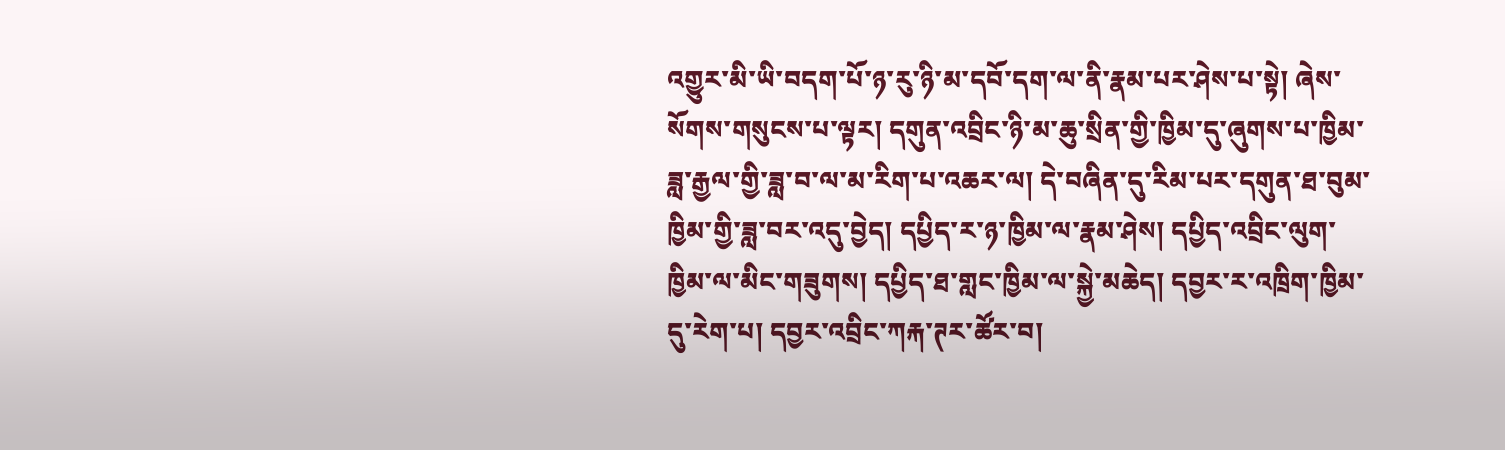འགྱུར་མི་ཡི་བདག་པོ་ཉ་རུ་ཉི་མ་དབོ་དག་ལ་ནི་རྣམ་པར་ཤེས་པ་སྟེ། ཞེས་སོགས་གསུངས་པ་ལྟར། དགུན་འབྲིང་ཉི་མ་ཆུ་སྲིན་གྱི་ཁྱིམ་དུ་ཞུགས་པ་ཁྱིམ་ཟླ་རྒྱལ་གྱི་ཟླ་བ་ལ་མ་རིག་པ་འཆར་ལ། དེ་བཞིན་དུ་རིམ་པར་དགུན་ཐ་བུམ་ཁྱིམ་གྱི་ཟླ་བར་འདུ་བྱེད། དཔྱིད་ར་ཉ་ཁྱིམ་ལ་རྣམ་ཤེས། དཔྱིད་འབྲིང་ལུག་ཁྱིམ་ལ་མིང་གཟུགས། དཔྱིད་ཐ་གླང་ཁྱིམ་ལ་སྐྱེ་མཆེད། དབྱར་ར་འཁྲིག་ཁྱིམ་དུ་རེག་པ། དབྱར་འབྲིང་ཀརྐ་ཊར་ཚོར་བ།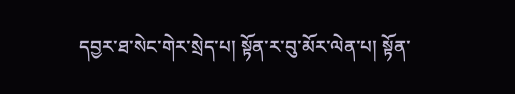དབྱར་ཐ་སེང་གེར་སྲེད་པ། སྟོན་ར་བུ་མོར་ལེན་པ། སྟོན་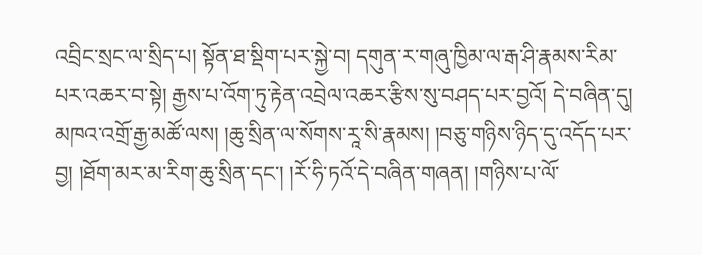འབྲིང་སྲང་ལ་སྲིད་པ། སྟོན་ཐ་སྡིག་པར་སྐྱེ་བ། དགུན་ར་གཞུ་ཁྱིམ་ལ་རྒ་ཤི་རྣམས་རིམ་པར་འཆར་བ་སྟེ། རྒྱས་པ་འོག་ཏུ་རྟེན་འབྲེལ་འཆར་རྩིས་སུ་བཤད་པར་བྱའོ། དེ་བཞིན་དུ། མཁའ་འགྲོ་རྒྱ་མཚོ་ལས། །ཆུ་སྲིན་ལ་སོགས་རཱ་སི་རྣམས། །བཅུ་གཉིས་ཉིད་དུ་འདོད་པར་བྱ། །ཐོག་མར་མ་རིག་ཆུ་སྲིན་དང་། །རོ་ཧི་ཏའོ་དེ་བཞིན་གཞན། །གཉིས་པ་ལོ་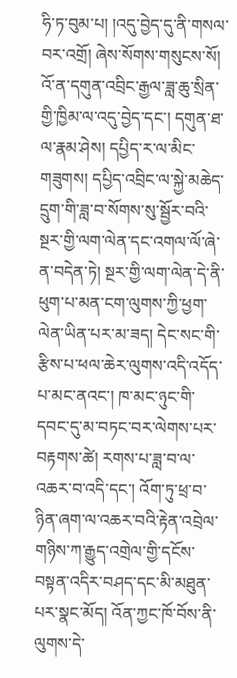ཧི་ཏ་བུམ་པ། །འདུ་བྱེད་དུ་ནི་གསལ་བར་འགྲོ། ཞེས་སོགས་གསུངས་སོ། འོ་ན་དགུན་འབྲིང་རྒྱལ་ཟླ་ཆུ་སྲིན་གྱི་ཁྱིམ་ལ་འདུ་བྱེད་དང་། དགུན་ཐ་ལ་རྣམ་ཤེས། དཔྱིད་ར་ལ་མིང་གཟུགས། དཔྱིད་འབྲིང་ལ་སྐྱེ་མཆེད་དྲུག་གི་ཟླ་བ་སོགས་སུ་སྦྱོར་བའི་སྔར་གྱི་ལག་ལེན་དང་འགལ་ལོ་ཞེ་ན་བདེན་ཏེ། སྔར་གྱི་ལག་ལེན་དེ་ནི་ཕུག་པ་མན་ངག་ལུགས་ཀྱི་ཕྱག་ལེན་ཡིན་པར་མ་ཟད། དེང་སང་གི་རྩིས་པ་ཕལ་ཆེར་ལུགས་འདི་འདོད་པ་མང་ནའང་། ཁ་མང་ཉུང་གི་དབང་དུ་མ་བཏང་བར་ལེགས་པར་བརྟགས་ཚེ། རགས་པ་ཟླ་བ་ལ་འཆར་བ་འདི་དང་། འོག་ཏུ་ཕྲ་བ་ཉིན་ཞག་ལ་འཆར་བའི་རྟེན་འབྲེལ་གཉིས་ཀ་རྒྱུད་འགྲེལ་གྱི་དངོས་བསྟན་འདིར་བཤད་དང་མི་མཐུན་པར་སྣང་མོད། འོན་ཀྱང་ཁོ་བོས་ནི་ལུགས་དེ་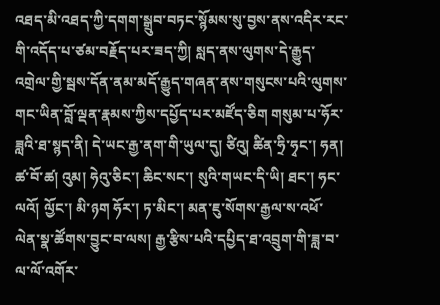འཐད་མི་འཐད་ཀྱི་དགག་སྒྲུབ་བཏང་སྙོམས་སུ་བྱས་ནས་འདིར་རང་གི་འདོད་པ་ཙམ་བརྗོད་པར་ཟད་ཀྱི། སླད་ནས་ལུགས་དེ་རྒྱུད་འགྲེལ་གྱི་སྦས་དོན་ནམ་མདོ་རྒྱུད་གཞན་ནས་གསུངས་པའི་ལུགས་གང་ཡིན་བློ་ལྡན་རྣམས་ཀྱིས་དཔྱོད་པར་མཛོད་ཅིག གསུམ་པ་ཧོར་ཟླའི་ཐ་སྙད་ནི། དེ་ཡང་རྒྱ་ནག་གི་ཡུལ་དུ། ཙིའུ། ཚིན་ཧྲི་ཧྭང་། ཧན། ཚ་བོ་ཚ། འུམ། ཧེའུ་ཅིང་། ཆིང་སང་། སུའི་གཡང་དི་ཡི། ཐང་། ཧང་ལའོ། ལྱོང་། མི་ཉག ཧོར་། ཏ་མིང་། མན་ཇུ་སོགས་རྒྱལ་ས་འཕོ་ལེན་སྣ་ཚོགས་བྱུང་བ་ལས། རྒྱ་རྩིས་པའི་དཔྱིད་ཐ་འབྲུག་གི་ཟླ་བ་ལ་ལོ་འགོར་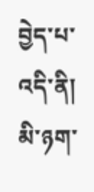བྱེད་པ་འདི་ནི། མི་ཉག་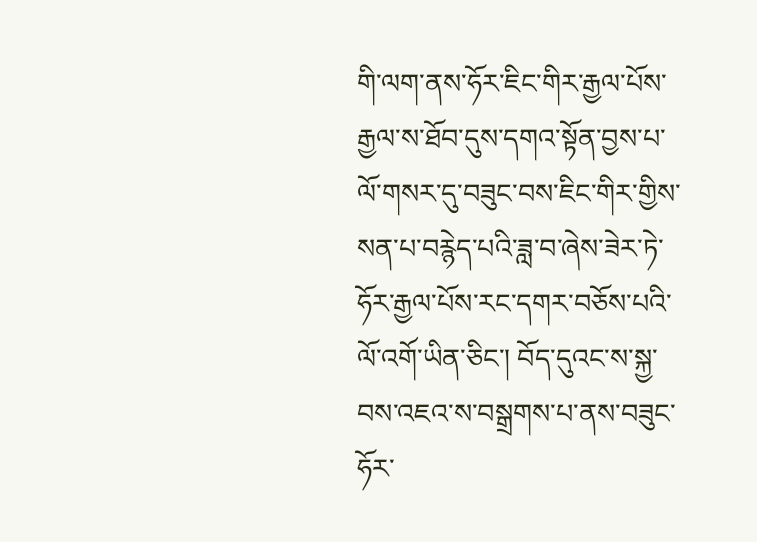གི་ལག་ནས་ཧོར་ཇིང་གིར་རྒྱལ་པོས་རྒྱལ་ས་ཐོབ་དུས་དགའ་སྟོན་བྱས་པ་ལོ་གསར་དུ་བཟུང་བས་ཇིང་གིར་གྱིས་སན་པ་བརྙེད་པའི་ཟླ་བ་ཞེས་ཟེར་ཏེ་ཧོར་རྒྱལ་པོས་རང་དགར་བཅོས་པའི་ལོ་འགོ་ཡིན་ཅིང་། བོད་དུའང་ས་སྐྱ་བས་འཇའ་ས་བསྒྲགས་པ་ནས་བཟུང་ཧོར་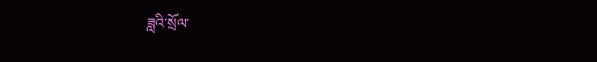ཟླའི་སྲོལ་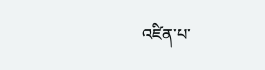འཛིན་པ་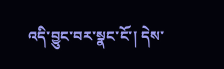འདི་བྱུང་བར་སྣང་ངོ་། དེས་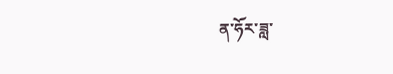ན་ཧོར་ཟླ་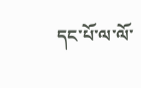དང་པོ་ལ་ལོ་